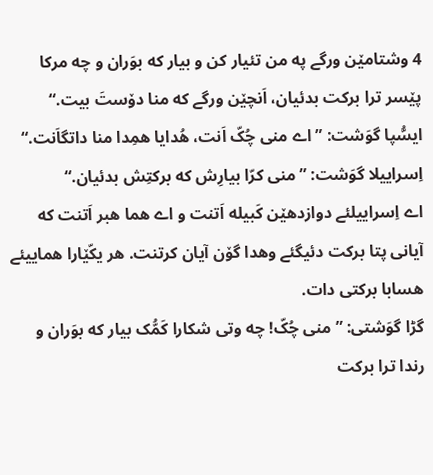4 وشتامێن ورگے په من تئیار کن و بیار که بوَران و چه مرکا پێسر ترا برکت بدئیان، اَنچێن ورگے که منا دۆستَ بیت.“
ایسُّپا گوَشت: ”اے منی چُکّ اَنت، هُدایا همِدا منا داتگاَنت.“ اِسراییلا گوَشت: ”منی کرّا بیارِش که برکتِش بدئیان.“
اے اِسراییلئے دوازدهێن کَبیله اَتنت و اے هما هبر اَتنت که آیانی پتا برکت دئیگئے وهدا گۆن آیان کرتنت. هر یکّێارا هماییئے هسابا برکتی دات.
گڑا گوَشتی: ”منی چُکّ! چه وتی شکارا کَمُّک بیار که بوَران و رندا ترا برکت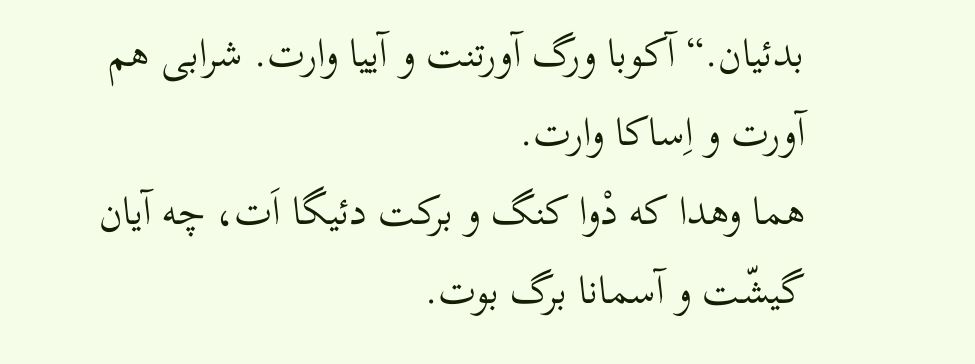بدئیان.“ آکوبا ورگ آورتنت و آییا وارت. شرابی هم آورت و اِساکا وارت.
هما وهدا که دْوا کنگ و برکت دئیگا اَت، چه آیان گیشّت و آسمانا برگ بوت.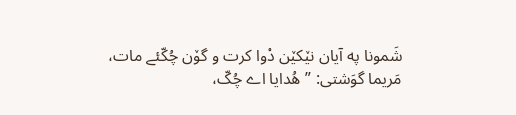شَمونا په آیان نێکێن دْوا کرت و گۆن چُکّئے مات، مَریما گوَشتی: ”هُدایا اے چُکّ،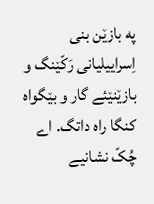په بازێن بنی اِسراییلیانی رَکّێنگ و بازێنێئے گار و بێگواه کنگا راه داتگ. اے چُکّ نشانیے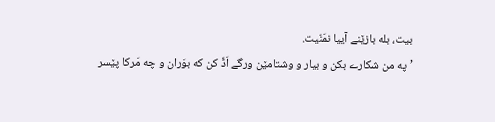بیت، بله بازێنے آییا نمَنّیت.
’په من شکارے بکن و بیار و وشتامێن ورگے اَڈّ کن که بوَران و چه مَرکا پێسر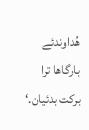هُداوندئے بارگاها ترا برکت بدئیان.‘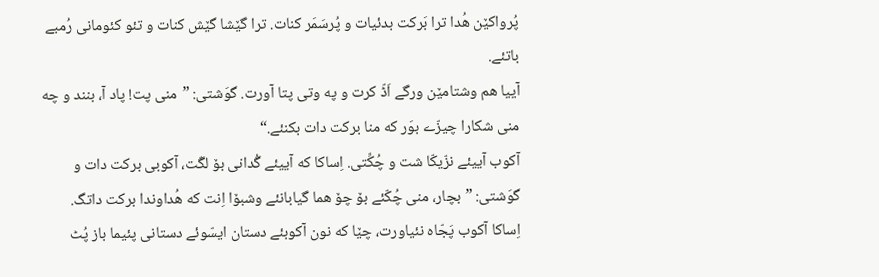پُرواکێن هُدا ترا بَرکت بدئیات و پُرسَمَر کنات. ترا گێشا گێش کنات و تئو کئومانی رُمبے باتئے.
آییا هم وشتامێن ورگے اَڈّ کرت و په وتی پتا آورت. گوَشتی: ”منی پت! پاد آ، بنند و چه منی شکارا چیزّے بوَر که منا برکت دات بکنئے.“
آکوب آییئے نزّیکّا شت و چُکِّتی. اِساکا که آییئے گُدانی بۆ لگّت، آکوبی برکت دات و گوَشتی: ”بچار، منی چُکّئے بۆ چۆ هما گیابانئے وشبۆا اِنت که هُداوندا برکت داتگ.
اِساکا آکوب پَجّاه نئیاورت، چێا که نون آکوبئے دستان ایسّوئے دستانی پئیما باز پُٹ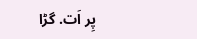پِر اَت. گڑا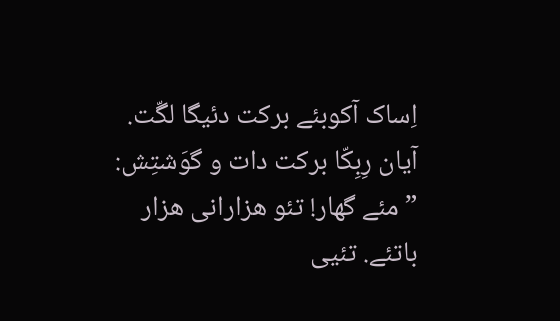اِساک آکوبئے برکت دئیگا لگّت.
آیان رِبِکّا برکت دات و گوَشتِش: ”مئے گهار! تئو هزارانی هزار باتئے. تئیی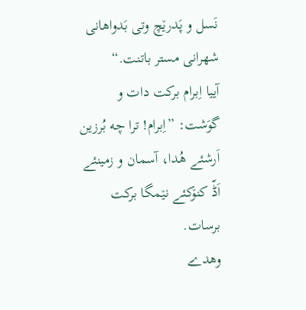نَسل و پَدرێچ وتی بَدواهانی شهرانی مستر باتنت.“
آییا اِبرام برکت دات و گوَشت: ”اِبرام! ترا چه بُرزین اَرشئے هُدا، آسمان و زمینئے اَڈّ کنۆکئے نێمگا برکت برسات.
وهدے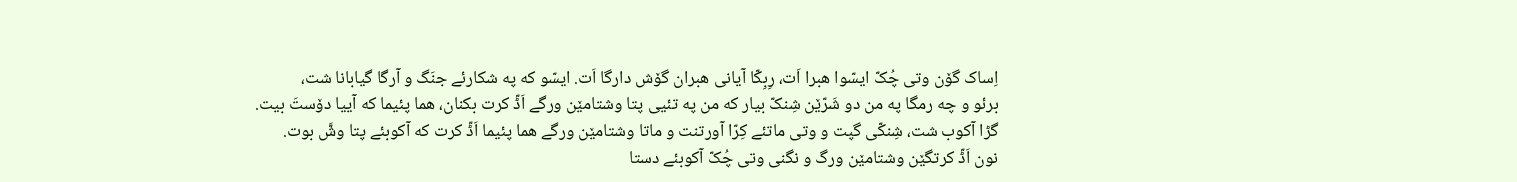اِساک گۆن وتی چُکّ ایسّوا هبرا اَت، رِبِکّا آیانی هبران گۆش دارگا اَت. ایسّو که په شکارئے جنَگ و آرگا گیابانا شت،
برئو و چه رمگا په من دو شَرّێن شِنکّ بیار که من په تئیی پتا وشتامێن ورگے اَڈّ کرت بکنان، هما پئیما که آییا دۆستَ بیت.
گڑا آکوب شت، شِنکّی گپت و وتی ماتئے کِرّا آورتنت و ماتا وشتامێن ورگے هما پئیما اَڈّ کرت که آکوبئے پتا وشَّ بوت.
نون اَڈّ کرتگێن وشتامێن ورگ و نگنی وتی چُکّ آکوبئے دستا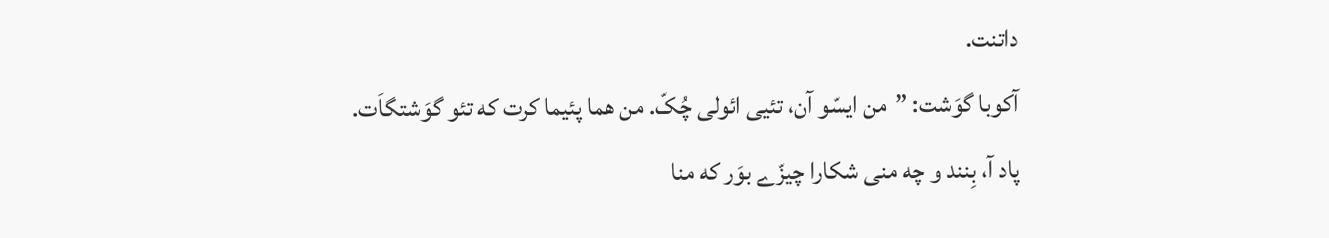داتنت.
آکوبا گوَشت: ”من ایسّو آن، تئیی ائولی چُکّ. من هما پئیما کرت که تئو گوَشتگاَت. پاد آ، بِنند و چه منی شکارا چیزّے بوَر که منا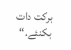برکت دات بکنئے.“